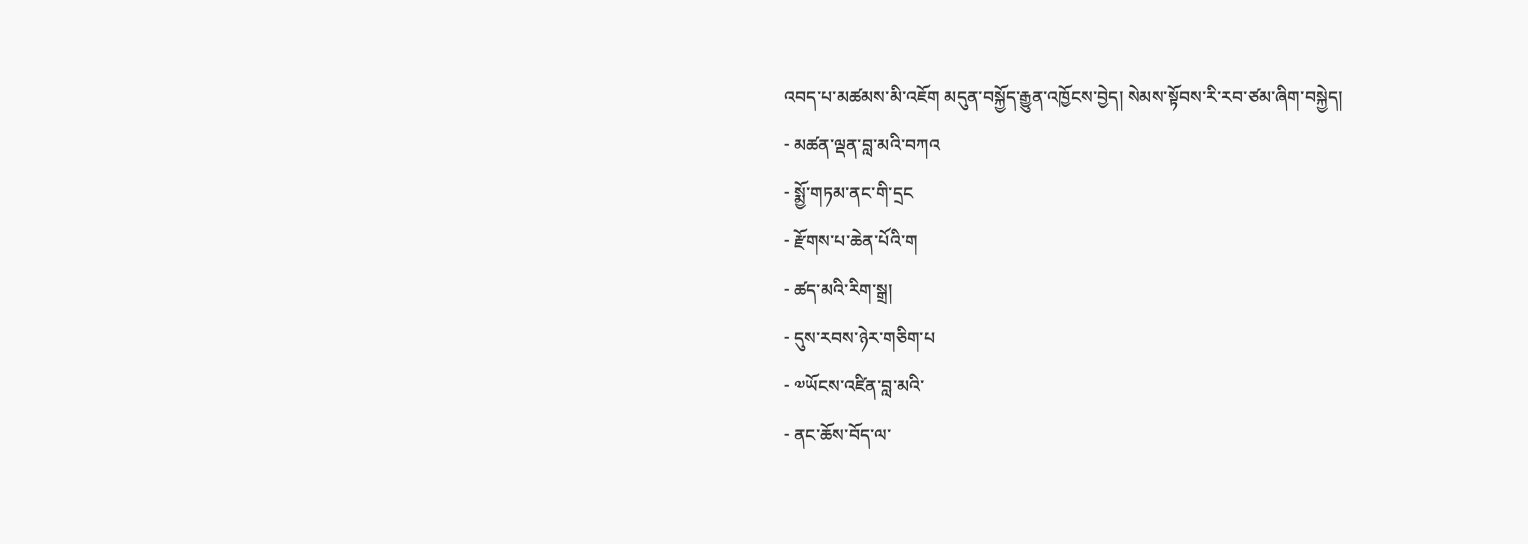འབད་པ་མཚམས་མི་འཇོག མདུན་བསྐྱོད་རྒྱུན་འཁྱོངས་བྱེད། སེམས་སྟོབས་རི་རབ་ཙམ་ཞིག་བསྐྱེད།
- མཚན་ལྡན་བླ་མའི་བཀའ
- སྨྱོ་གཏམ་ནང་གི་དྲང
- རྫོགས་པ་ཆེན་པོའི་ག
- ཚད་མའི་རིག་སྒྲ།
- དུས་རབས་ཉེར་གཅིག་པ
- ༧ཡོངས་འཛིན་བླ་མའི་
- ནང་ཆོས་བོད་ལ་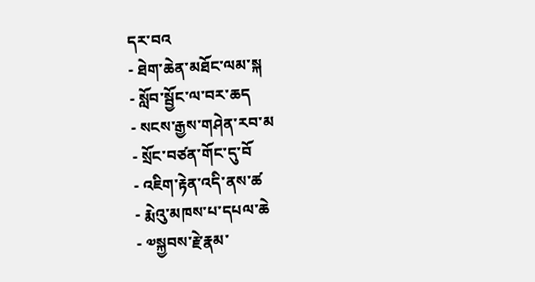དར་བའ
- ཐེག་ཆེན་མཐོང་ལམ་སྐ
- སློབ་སྦྱོང་ལ་བར་ཆད
- སངས་རྒྱས་གཤེན་རབ་མ
- སྲོང་བཙན་གོང་དུ་བོ
- འཇིག་རྟེན་འདི་ནས་ཚ
- རྨེའུ་མཁས་པ་དཔལ་ཆེ
- ༧སྐྱབས་རྗེ་རྣམ་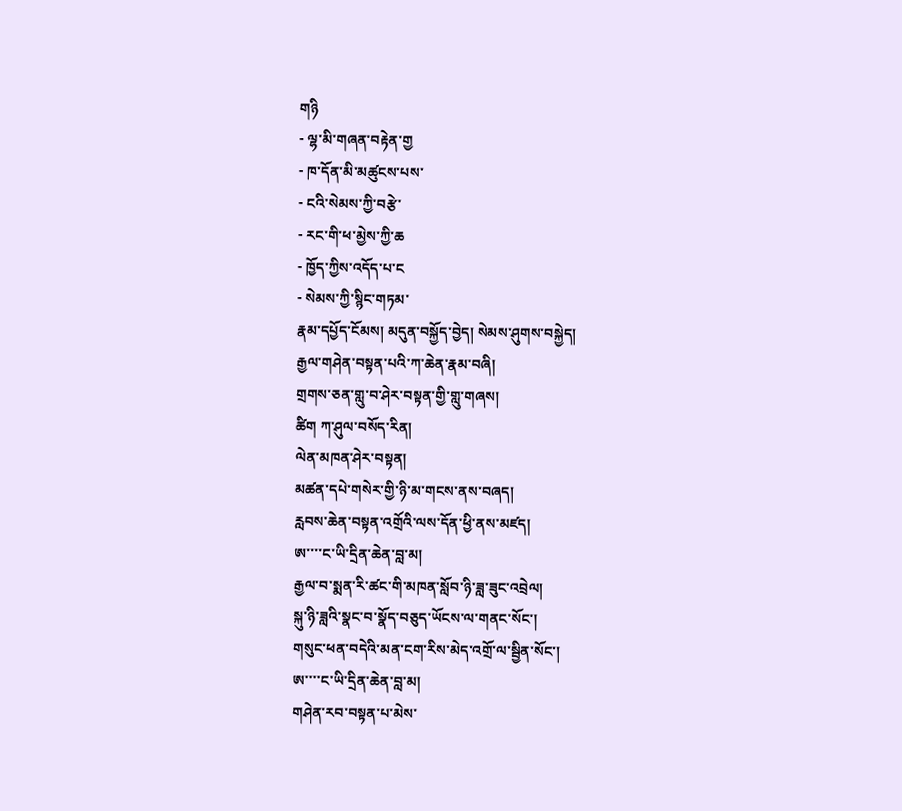གཉི
- ལྷ་མི་གཞན་བརྟེན་གྱ
- ཁ་དོན་མི་མཚུངས་པས་
- ངའི་སེམས་ཀྱི་བརྩེ་
- རང་གི་ཕ་མྱེས་ཀྱི་ཆ
- ཁྱོད་ཀྱིས་འདོད་པ་ང
- སེམས་ཀྱི་སྙིང་གཏམ་
རྣམ་དཔྱོད་ངོམས། མདུན་བསྐྱོད་བྱེད། སེམས་ཤུགས་བསྐྱེད།
རྒྱལ་གཤེན་བསྟན་པའི་ཀ་ཆེན་རྣམ་བཞི།
གྲགས་ཅན་གླུ་བ་ཤེར་བསྟན་གྱི་གླུ་གཞས།
ཚིག ཀ་ཤུལ་བསོད་རིན།
ལེན་མཁན་ཤེར་བསྟན།
མཚན་དཔེ་གསེར་གྱི་ཉི་མ་གངས་ནས་བཞད།
རླབས་ཆེན་བསྟན་འགྲོའི་ལས་དོན་ཕྱི་ནས་མཛད།
ཨ་་་་ང་ཡི་དྲིན་ཆེན་བླ་མ།
རྒྱལ་བ་སྨན་རི་ཚང་གི་མཁན་སློབ་ཉི་ཟླ་ཟུང་འབྲེལ།
སྐུ་ཉི་ཟླའི་སྣང་བ་སྣོད་བཅུད་ཡོངས་ལ་གནང་སོང་།
གསུང་ཕན་བདེའི་མན་ངག་རིས་མེད་འགྲོ་ལ་སྦྱིན་སོང་།
ཨ་་་་ང་ཡི་དྲིན་ཆེན་བླ་མ།
གཤེན་རབ་བསྟན་པ་མེས་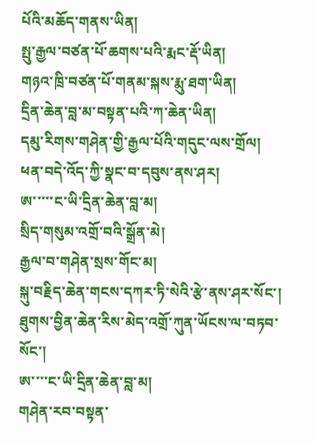པོའི་མཆོད་གནས་ཡིན།
སྤུ་རྒྱལ་བཙན་པོ་ཆགས་པའི་རྨང་རྡོ་ཡིན།
གཉའ་ཁྲི་བཙན་པོ་གནམ་སྐས་རྨུ་ཐག་ཡིན།
དྲིན་ཆེན་བླ་མ་བསྟན་པའི་ཀ་ཆེན་ཡིན།
དམུ་རིགས་གཤེན་གྱི་རྒྱལ་པོའི་གདུང་ལས་གྲོལ།
ཕན་བདེ་འོད་ཀྱི་སྣང་བ་དབུས་ནས་ཤར།
ཨ་་་་་ང་ཡི་དྲིན་ཆེན་བླ་མ།
སྲིད་གསུམ་འགྲོ་བའི་སྒྲོན་མེ།
རྒྱལ་བ་གཤེན་སྲས་གོང་མ།
སྐུ་བརྗིད་ཆེན་གངས་དཀར་ཏི་སེའི་རྩེ་ནས་ཤར་སོང་།
ཐུགས་བྱིན་ཆེན་རིས་མེད་འགྲོ་ཀུན་ཡོངས་ལ་བཏབ་སོང་།
ཨ་་་་ང་ཡི་དྲིན་ཆེན་བླ་མ།
གཤེན་རབ་བསྟན་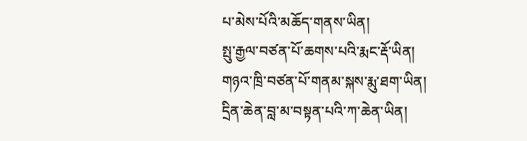པ་མེས་པོའི་མཆོད་གནས་ཡིན།
སྤུ་རྒྱལ་བཙན་པོ་ཆགས་པའི་རྨང་རྡོ་ཡིན།
གཉའ་ཁྲི་བཙན་པོ་གནམ་སྐས་རྨུ་ཐག་ཡིན།
དྲིན་ཆེན་བླ་མ་བསྟན་པའི་ཀ་ཆེན་ཡིན།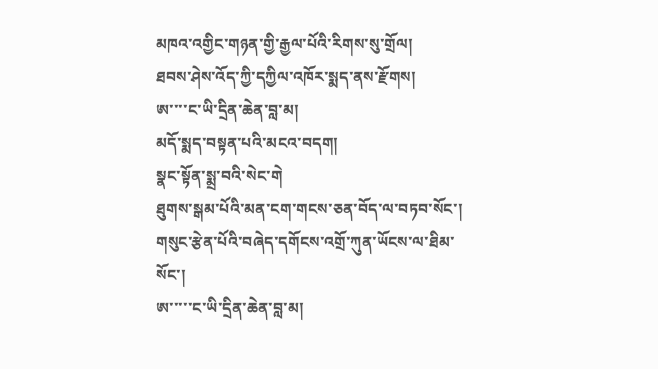མཁའ་འགྱིང་གཉན་གྱི་རྒྱལ་པོའི་རིགས་སུ་གྲོལ།
ཐབས་ཤེས་འོད་ཀྱི་དཀྱིལ་འཁོར་སྨད་ནས་རྫོགས།
ཨ་་་་ང་ཡི་དྲིན་ཆེན་བླ་མ།
མདོ་སྨད་བསྟན་པའི་མངའ་བདག།
སྣང་སྟོན་སྨྲ་བའི་སེང་གེ
ཐུགས་སྒམ་པོའི་མན་ངག་གངས་ཅན་བོད་ལ་བཏབ་སོང་།
གསུང་རྩེན་པོའི་བཞེད་དགོངས་འགྲོ་ཀུན་ཡོངས་ལ་ཐིམ་སོང་།
ཨ་་་་་ང་ཡི་དྲིན་ཆེན་བླ་མ།